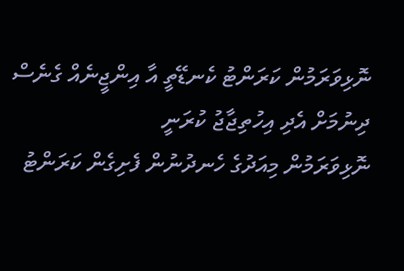ނޮޅިވަރަމުން ކަރަންޓު ކެނޑޭތީ އާ އިންޖީނެއް ގެނެސް ދިނުމަށް އެދި އިހުތިޖާޖު ކުރަނީ
ނޮޅިވަރަމުން މިއަދުގެ ހެނދުނުން ފެށިގެން ކަރަންޓު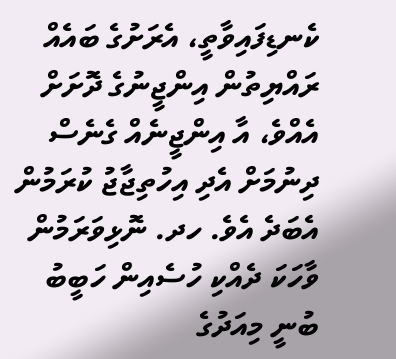ކެނޑިފައިވާތީ، އެރަށުގެ ބައެއް ރައްޔިތުން އިންޖީނުގެ ދޮށަށް އެއްވެ، އާ އިންޖީނެއް ގެނެސް ދިނުމަށް އެދި އިހުތިޖާޖު ކުރަމުން އެބަދެ އެވެ. ހދ. ނޮޅިވަރަމުން ވާހަކަ ދެއްކި ހުސެއިން ހަބީބު ބުނީ މިއަދުގެ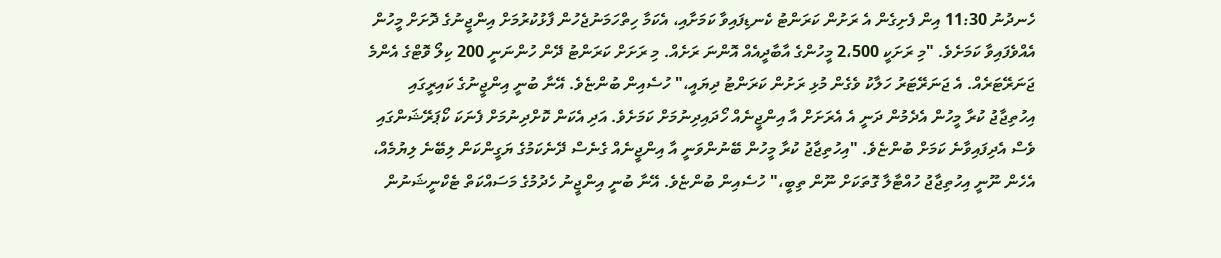ހެނދުނު 11:30 އިން ފެށިގެން އެ ރަށުން ކަރަންޓު ކެނޑިފައިވާ ކަމަށާއި، އެކަމާ ހިތްހަމަނުޖެހުން ފާޅުކުރުމަށް އިންޖީނުގެ ދޮށަށް މީހުން އެއްވެފައިވާ ކަމަށެވެ. "މި ރަށަކީ 2،500 މީހުންގެ އާބާދީއެއް އޮންނަ ރަށެއް. މި ރަށަށް ކަރަންޓު ދޭން ހުންނަނީ 200 ކިލޯ ވޮޓްގެ އެންމެ ޖަނަރޭޓަރެއް. އެ ޖަނަރޭޓަރު ހަލާކު ވެގެން މުޅި ރަށުން ކަރަންޓު ދިޔައީ،" ހުސެއިން ބުންޏެވެ. އޭނާ ބުނީ އިންޖީނުގެ ކައިރީގައި އިހުތިޖާޖު ކުރާ މީހުން އެދެމުން ދަނީ އެ އެރަށަށް އާ އިންޖީނެއް ހޯދައިދިނުމަށް ކަމަށެވެ. އަދި އެކަން ކޮށްދިނުމަށް ފެނަކަ ކޯޕަރޭޝަންގައި ވެސް އެދިފައިވާނެ ކަމަށް ބުންޏެވެ. "އިހުތިޖާޖު ކުރާ މީހުން ބޭނުންވަނީ އާ އިންޖީނެއް ގެނެސް ދޭނެކަމުގެ ޔަގީންކަން ލިބޭނެ ލިޔުމެއް، އެހެން ނޫނީ އިހުތިޖާޖު ހުއްޓާލާ ގޮތަކަށް ނޫން ތިބީ،" ހުސެއިން ބުންޏެވެ. އޭނާ ބުނީ އިންޖީނު ހެދުމުގެ މަސައްކަތް ޓެކްނީޝަނުން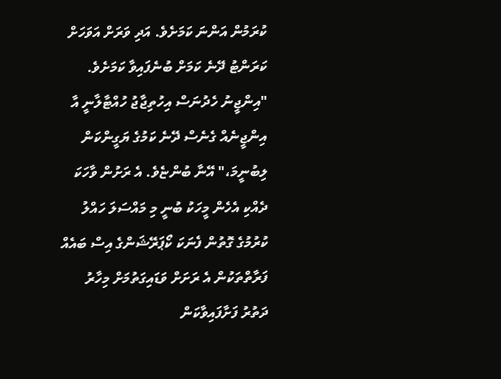ކުރަމުން އަންނަ ކަމަށެވެ. އަދި ވަރަށް އަވަހަށް ކަރަންޓު ދޭނެ ކަމަށް ބުނެފައިވާ ކަމަށެވެ. "އިންޖީނު ހެދުނަސް އިހުތިޖާޖު ހުއްޓާލާނީ އާ އިންޖީނެއް ގެނެސް ދޭނެ ކަމުގެ ޔަގީންކަން ލިބުނީމަ،" އޭނާ ބުންޏެވެ. އެ ރަށުން ވާހަކަ ދެއްކި އެހެން މީހަކު ބުނީ މި މައްސަލަ ހައްލު ކުރުމުގެ ގޮތުން ފެނަކަ ކޯޕަރޭޝަންގެ އިސް ބައެއް ފަރާތްތަކުން އެ ރަށަށް ވަޑައިގަތުމަށް މިހާރު ދަތުރު ފަށާފައިވާކަން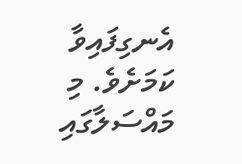އެނގިފައިވާ ކަމަށެވެ. މި މައްސަލާގައި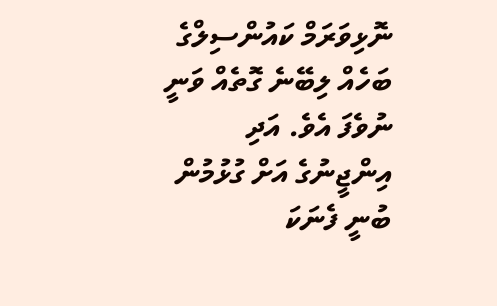ނޮޅިވަރަމް ކައުންސިލްގެ ބަހެއް ލިބޭނެ ގޮތެއް ވަނީ ނުވެފަ އެވެ. އަދި އިންޖީނުގެ އަށް ގުޅުމުން ބުނީ ފެނަކަ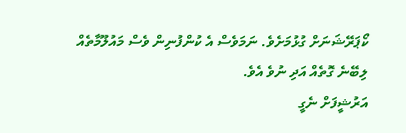ކޯޕަރޭޝަނަށް ގުޅުމަށެވެ. ނަމަވެސް އެ ކުންފުނިން ވެސް މައުލޫމާތެއް ލިބޭނެ ގޮތެއް އަދި ނުވެ އެވެ.
އަރުޝީފަށް ނެގީ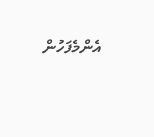އެންމެފަހުން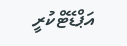އަޕްޑޭޓްކުރީ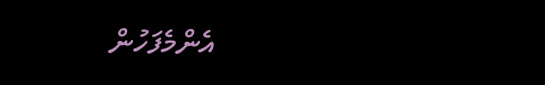އެންމެފަހުން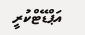އަޕްޑޭޓްކުރީ